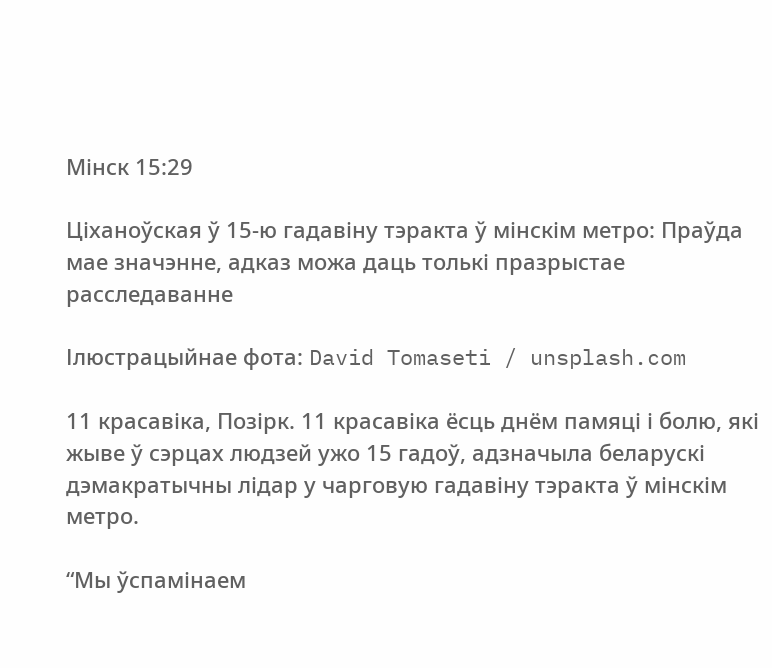Мінск 15:29

Ціханоўская ў 15-ю гадавіну тэракта ў мінскім метро: Праўда мае значэнне, адказ можа даць толькі празрыстае расследаванне

Ілюстрацыйнае фота: David Tomaseti / unsplash.com

11 красавіка, Позірк. 11 красавіка ёсць днём памяці і болю, які жыве ў сэрцах людзей ужо 15 гадоў, адзначыла беларускі дэмакратычны лідар у чарговую гадавіну тэракта ў мінскім метро.

“Мы ўспамінаем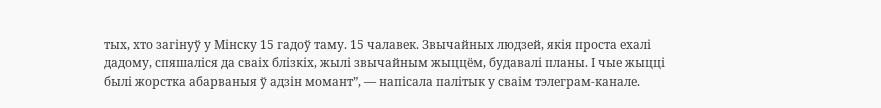тых, хто загінуў у Мінску 15 гадоў таму. 15 чалавек. Звычайных людзей, якія проста ехалі дадому, спяшаліся да сваіх блізкіх, жылі звычайным жыццём, будавалі планы. І чые жыцці былі жорстка абарваныя ў адзін момант”, — напісала палітык у сваім тэлеграм-канале.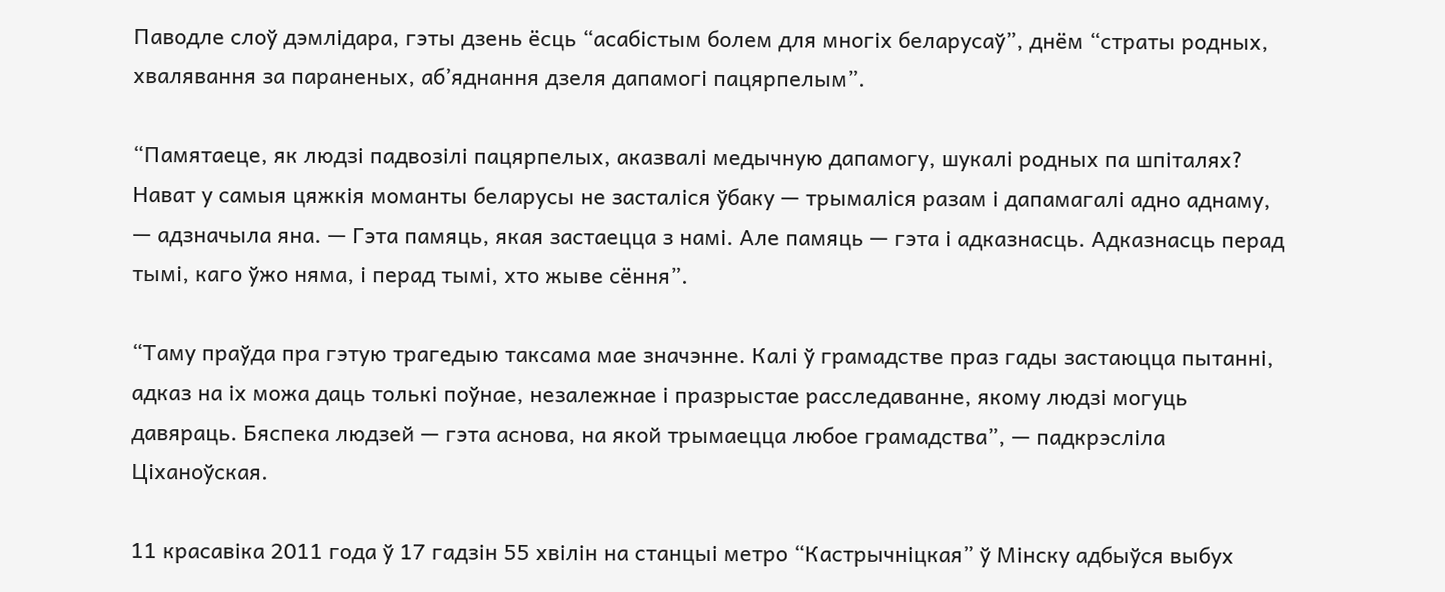Паводле слоў дэмлідара, гэты дзень ёсць “асабістым болем для многіх беларусаў”, днём “страты родных, хвалявання за параненых, аб’яднання дзеля дапамогі пацярпелым”.

“Памятаеце, як людзі падвозілі пацярпелых, аказвалі медычную дапамогу, шукалі родных па шпіталях? Нават у самыя цяжкія моманты беларусы не засталіся ўбаку — трымаліся разам і дапамагалі адно аднаму, — адзначыла яна. — Гэта памяць, якая застаецца з намі. Але памяць — гэта і адказнасць. Адказнасць перад тымі, каго ўжо няма, і перад тымі, хто жыве сёння”.

“Таму праўда пра гэтую трагедыю таксама мае значэнне. Калі ў грамадстве праз гады застаюцца пытанні, адказ на іх можа даць толькі поўнае, незалежнае і празрыстае расследаванне, якому людзі могуць давяраць. Бяспека людзей — гэта аснова, на якой трымаецца любое грамадства”, — падкрэсліла Ціханоўская.

11 красавіка 2011 года ў 17 гадзін 55 хвілін на станцыі метро “Кастрычніцкая” ў Мінску адбыўся выбух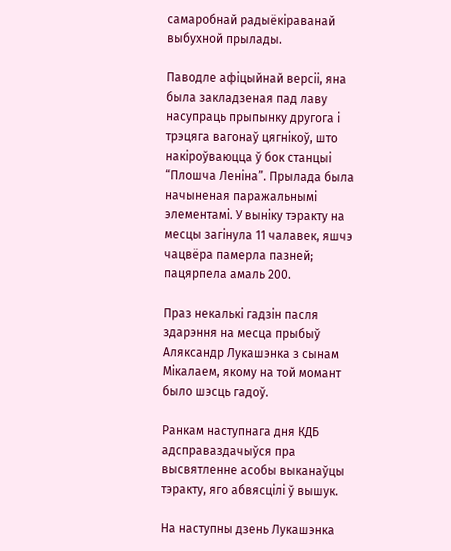самаробнай радыёкіраванай выбухной прылады.

Паводле афіцыйнай версіі, яна была закладзеная пад лаву насупраць прыпынку другога і трэцяга вагонаў цягнікоў, што накіроўваюцца ў бок станцыі “Плошча Леніна”. Прылада была начыненая паражальнымі элементамі. У выніку тэракту на месцы загінула 11 чалавек, яшчэ чацвёра памерла пазней; пацярпела амаль 200.

Праз некалькі гадзін пасля здарэння на месца прыбыў Аляксандр Лукашэнка з сынам Мікалаем, якому на той момант было шэсць гадоў.

Ранкам наступнага дня КДБ адсправаздачыўся пра высвятленне асобы выканаўцы тэракту, яго абвясцілі ў вышук.

На наступны дзень Лукашэнка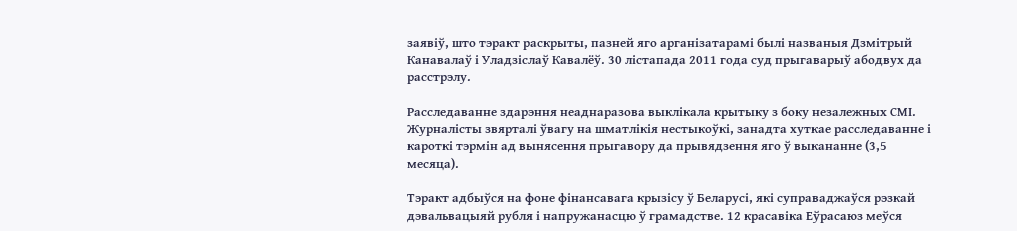заявіў, што тэракт раскрыты, пазней яго арганізатарамі былі названыя Дзмітрый Канавалаў і Уладзіслаў Кавалёў. 30 лістапада 2011 года суд прыгаварыў абодвух да расстрэлу.

Расследаванне здарэння неаднаразова выклікала крытыку з боку незалежных СМІ. Журналісты звярталі ўвагу на шматлікія нестыкоўкі, занадта хуткае расследаванне і кароткі тэрмін ад вынясення прыгавору да прывядзення яго ў выкананне (3,5 месяца).

Тэракт адбыўся на фоне фінансавага крызісу ў Беларусі, які суправаджаўся рэзкай дэвальвацыяй рубля і напружанасцю ў грамадстве. 12 красавіка Еўрасаюз меўся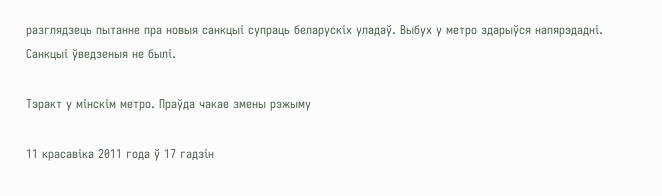разглядзець пытанне пра новыя санкцыі супраць беларускіх уладаў. Выбух у метро здарыўся напярэдадні. Санкцыі ўведзеныя не былі.

Тэракт у мінскім метро. Праўда чакае змены рэжыму

11 красавіка 2011 года ў 17 гадзін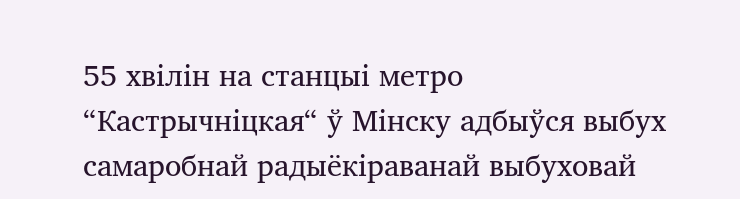55 хвілін на станцыі метро “Кастрычніцкая“ ў Мінску адбыўся выбух самаробнай радыёкіраванай выбуховай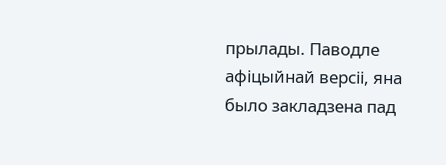прылады. Паводле афіцыйнай версіі, яна было закладзена пад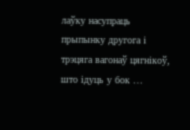лаўку насупраць прыпынку другога і трэцяга вагонаў цягнікоў, што ідуць у бок …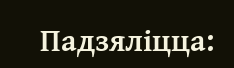Падзяліцца: